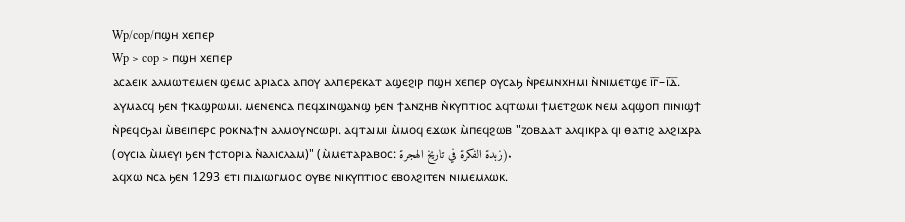Wp/cop/ⲡϣⲏ ⲭⲉⲡⲉⲣ
Wp > cop > ⲡϣⲏ ⲭⲉⲡⲉⲣ
ⲁⲥⲁⲉⲓⲕ ⲁⲗⲙⲱⲧⲉⲙⲉⲛ ϣⲉⲙⲥ ⲁⲣⲓⲁⲥⲁ ⲁⲡⲟⲩ ⲁⲗⲡⲉⲣⲉⲕⲁⲧ ⲁϣⲉϩⲓⲣ ⲡϣⲏ ⲭⲉⲡⲉⲣ ⲟⲩⲥⲁϧ ⲛ̀ⲣⲉⲙⲛⲭⲏⲙⲓ ⲛ̀ⲛⲓⲙⲉⲧϣⲉ ⲓ̅ⲅ̅–ⲓ̅ⲇ̅.
ⲁⲩⲙⲁⲥϥ ϧⲉⲛ ϯⲕⲁϣⲣⲱⲙⲓ. ⲙⲉⲛⲉⲛⲥⲁ ⲡⲉϥϫⲓⲛϣⲁⲛϣ ϧⲉⲛ ϯⲁⲛⲍⲏⲃ ⲛ̀ⲕⲩⲡⲧⲓⲟⲥ ⲁϥⲧⲱⲙⲓ ϯⲙⲉⲧϩⲱⲕ ⲛⲉⲙ ⲁϥϣⲟⲡ ⲡⲓⲛⲓϣϯ ⲛ̀ⲣⲉϥⲥϧⲁⲓ ⲙ̀ⲃⲉⲓⲡⲉⲣⲥ ⲣⲟⲕⲛⲁϯⲛ ⲁⲗⲙⲟⲩⲛⲥⲱⲣⲓ. ⲁϥⲧⲁⲓⲙⲓ ⲙ̀ⲙⲟϥ ⲉϫⲱⲕ ⲙ̀ⲡⲉϥϩⲱⲃ "ⲍⲟⲃⲇⲁⲧ ⲁⲗϥⲓⲕⲣⲁ ϥⲓ ⲑⲁⲧⲓϩ ⲁⲗϩⲓϫⲣⲁ (ⲟⲩⲥⲓⲁ ⲙ̀ⲙⲉⲩⲓ ϧⲉⲛ ϯⲥⲧⲟⲣⲓⲁ ⲛ̀ⲁⲗⲓⲥⲗⲁⲙ)" (ⲙ̀ⲙⲉⲧⲁⲣⲁⲃⲟⲥ: زبدة الفكرة في تاريخ الهجرة).
ⲁϥⲭⲱ ⲛⲥⲁ ϧⲉⲛ 1293 ⲉⲧⲓ ⲡⲓⲇⲓⲱⲅⲙⲟⲥ ⲟⲩⲃⲉ ⲛⲓⲕⲩⲡⲧⲓⲟⲥ ⲉⲃⲟⲗϩⲓⲧⲉⲛ ⲛⲓⲙⲉⲙⲗⲱⲕ.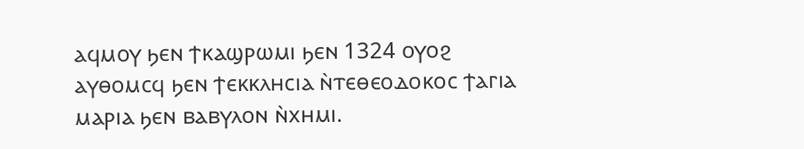ⲁϥⲙⲟⲩ ϧⲉⲛ ϯⲕⲁϣⲣⲱⲙⲓ ϧⲉⲛ 1324 ⲟⲩⲟϩ ⲁⲩⲑⲟⲙⲥϥ ϧⲉⲛ ϯⲉⲕⲕⲗⲏⲥⲓⲁ ⲛ̀ⲧⲉⲑⲉⲟⲇⲟⲕⲟⲥ ϯⲁⲅⲓⲁ ⲙⲁⲣⲓⲁ ϧⲉⲛ ⲃⲁⲃⲩⲗⲟⲛ ⲛ̀ⲭⲏⲙⲓ.